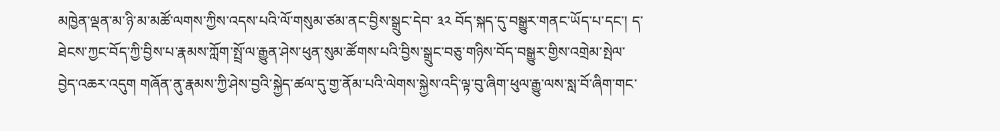མཁྱེན་ལྡན་མ་ཉི་མ་མཚོ་ལགས་ཀྱིས་འདས་པའི་ལོ་གསུམ་ཙམ་ནང་བྱིས་སྒྲུང་དེབ་ ༣༢ བོད་སྐད་དུ་བསྒྱུར་གནང་ཡོད་པ་དང་། ད་ཐེངས་ཀྱང་བོད་ཀྱི་བྱིས་པ་རྣམས་ཀློག་སྤྲོ་ལ་རྒྱུན་ཤེས་ཕུན་སུམ་ཚོགས་པའི་བྱིས་སྒྲུང་བཅུ་གཉིས་བོད་བསྒྱུར་གྱིས་འགྲེམ་སྤེལ་བྱེད་འཆར་འདུག གཞོན་ནུ་རྣམས་ཀྱི་ཤེས་བྱའི་སྐྱེད་ཚལ་དུ་གྱ་ནོམ་པའི་ལེགས་སྐྱེས་འདི་ལྟ་བུ་ཞིག་ཕུལ་རྒྱུ་ལས་སླ་བོ་ཞིག་གང་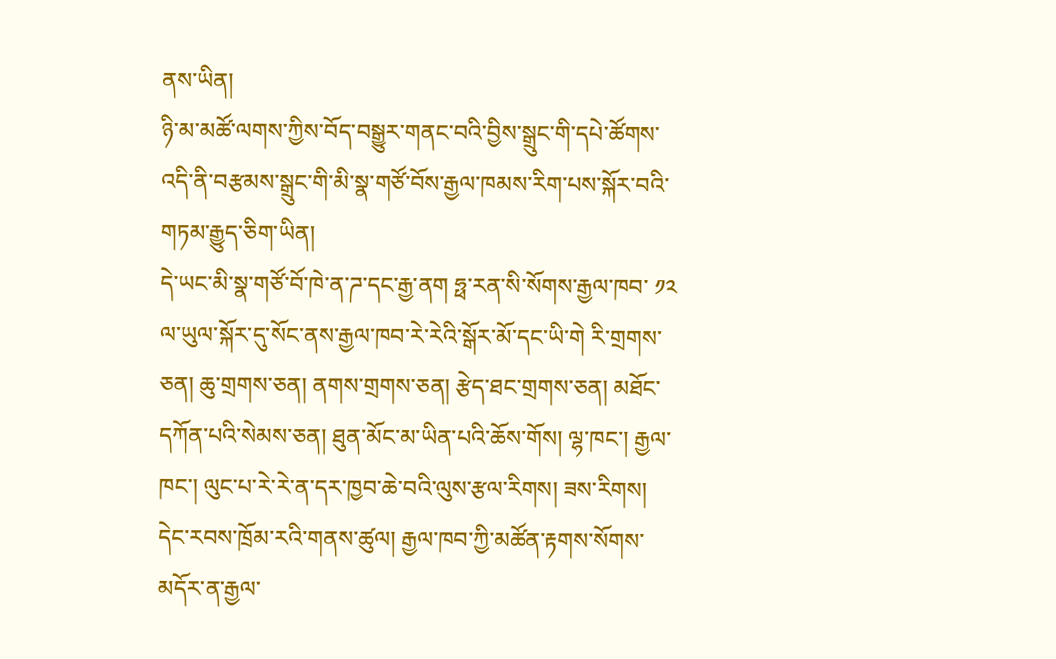ནས་ཡིན།
ཉི་མ་མཚོ་ལགས་ཀྱིས་བོད་བསྒྱུར་གནང་བའི་བྱིས་སྒྲུང་གི་དཔེ་ཚོགས་འདི་ནི་བརྩམས་སྒྲུང་གི་མི་སྣ་གཙོ་བོས་རྒྱལ་ཁམས་རིག་པས་སྐོར་བའི་གཏམ་རྒྱུད་ཅིག་ཡིན།
དེ་ཡང་མི་སྣ་གཙོ་བོ་ཁེ་ན་ཌ་དང་རྒྱ་ནག ཧྥ་རན་སི་སོགས་རྒྱལ་ཁབ་ ༡༢ ལ་ཡུལ་སྐོར་དུ་སོང་ནས་རྒྱལ་ཁབ་རེ་རེའི་སྒོར་མོ་དང་ཡི་གེ རི་གྲགས་ཅན། ཆུ་གྲགས་ཅན། ནགས་གྲགས་ཅན། རྩེད་ཐང་གྲགས་ཅན། མཐོང་དཀོན་པའི་སེམས་ཅན། ཐུན་མོང་མ་ཡིན་པའི་ཆོས་གོས། ལྷ་ཁང་། རྒྱལ་ཁང་། ལུང་པ་རེ་རེ་ན་དར་ཁྱབ་ཆེ་བའི་ལུས་རྩལ་རིགས། ཟས་རིགས། དེང་རབས་ཁྲོམ་རའི་གནས་ཚུལ། རྒྱལ་ཁབ་ཀྱི་མཚོན་རྟགས་སོགས་མདོར་ན་རྒྱལ་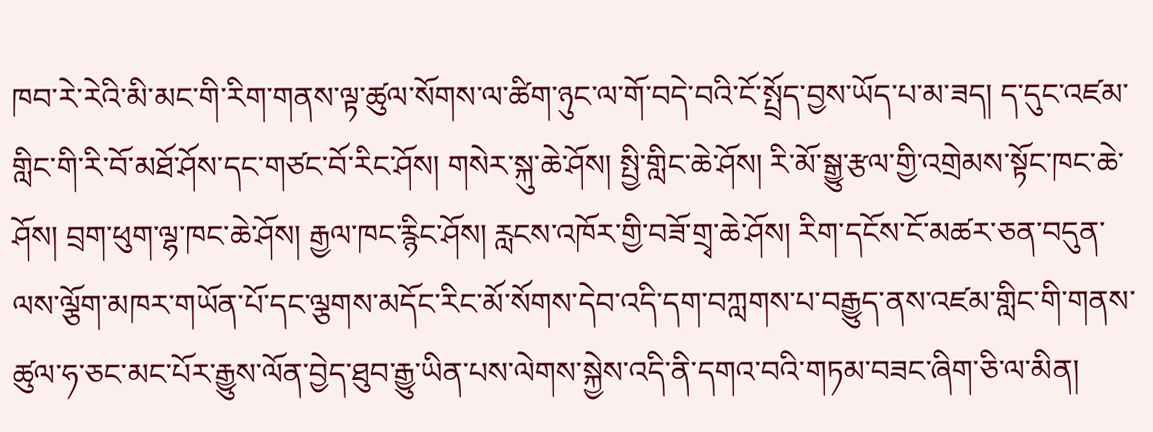ཁབ་རེ་རེའི་མི་མང་གི་རིག་གནས་ལྟ་ཚུལ་སོགས་ལ་ཚིག་ཉུང་ལ་གོ་བདེ་བའི་ངོ་སྤྲོད་བྱས་ཡོད་པ་མ་ཟད། ད་དུང་འཛམ་གླིང་གི་རི་བོ་མཐོ་ཤོས་དང་གཙང་བོ་རིང་ཤོས། གསེར་སྐུ་ཆེ་ཤོས། སྤྱི་གླིང་ཆེ་ཤོས། རི་མོ་སྒྱུ་རྩལ་གྱི་འགྲེམས་སྟོང་ཁང་ཆེ་ཤོས། བྲག་ཕུག་ལྷ་ཁང་ཆེ་ཤོས། རྒྱལ་ཁང་རྙིང་ཤོས། རླངས་འཁོར་གྱི་བཟོ་གྲྭ་ཆེ་ཤོས། རིག་དངོས་ངོ་མཚར་ཅན་བདུན་ལས་ལྕོག་མཁར་གཡོན་པོ་དང་ལྕགས་མདོང་རིང་མོ་སོགས་དེབ་འདི་དག་བཀླགས་པ་བརྒྱུད་ནས་འཛམ་གླིང་གི་གནས་ཚུལ་ཧ་ཅང་མང་པོར་རྒྱུས་ལོན་བྱེད་ཐུབ་རྒྱུ་ཡིན་པས་ལེགས་སྐྱེས་འདི་ནི་དགའ་བའི་གཏམ་བཟང་ཞིག་ཅི་ལ་མིན།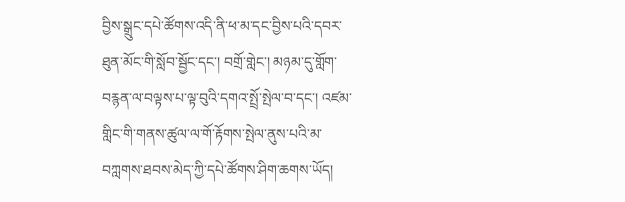བྱིས་སྒྲུང་དཔེ་ཚོགས་འདི་ནི་ཕ་མ་དང་བྱིས་པའི་དབར་ཐུན་མོང་གི་སློབ་སྦྱོང་དང་། བགྲོ་གླེང་། མཉམ་དུ་གློག་བརྙན་ལ་བལྟས་པ་ལྟ་བུའི་དགའ་སྤྲོ་སྤེལ་བ་དང་། འཛམ་གླིང་གི་གནས་ཚུལ་ལ་གོ་རྟོགས་སྤེལ་ནུས་པའི་མ་བཀླགས་ཐབས་མེད་ཀྱི་དཔེ་ཚོགས་ཤིག་ཆགས་ཡོད།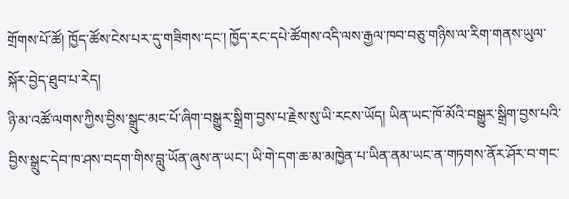གྲོགས་པོ་ཚོ། ཁྱོད་ཚོས་ངེས་པར་དུ་གཟིགས་དང་། ཁྱོད་རང་དཔེ་ཚོགས་འདི་ལས་རྒྱལ་ཁབ་བཅུ་གཉིས་ལ་རིག་གནས་ཡུལ་སྐོར་བྱེད་ཐུབ་པ་རེད།
ཉི་མ་འཚོ་ལགས་ཀྱིས་བྱིས་སྒྲུང་མང་པོ་ཞིག་བསྒྱུར་སྒྲིག་བྱས་པ་རྗེས་སུ་ཡི་རངས་ཡོད། ཡིན་ཡང་ཁོ་མོའི་བསྒྱུར་སྒྲིག་བྱས་པའི་བྱིས་སྒྲུང་དེབ་ཁ་ཤས་བདག་གིས་བླུ་ཡོན་ཞུས་ན་ཡང་། ཡི་གེ་དག་ཆ་མ་མཁྱེན་པ་ཡིན་ནམ་ཡང་ན་གཏགས་ནོར་ཤོར་བ་གང་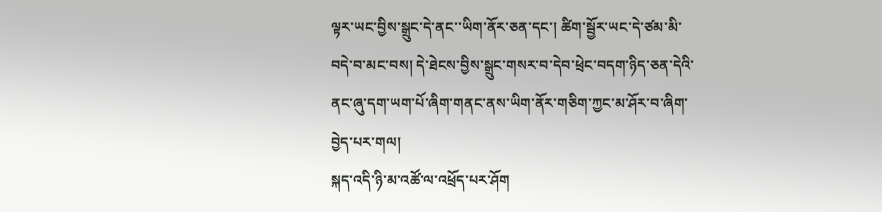ལྟར་ཡང་བྱིས་སྒྲུང་དེ་ནང་་ཡིག་ནོར་ཅན་དང་། ཚིག་སྦྱོར་ཡང་དེ་ཙམ་མི་བདེ་བ་མང་བས། དེ་ཐེངས་བྱིས་སྒྲུང་གསར་བ་དེབ་ཕྲེང་བདག་ཉིད་ཅན་དེའི་ནང་ཞུ་དག་ཡག་པོ་ཞིག་གནང་ནས་ཡིག་ནོར་གཅིག་ཀྱང་མ་ཤོར་བ་ཞིག་བྱེད་པར་གལ།
སྐད་འདི་ཉི་མ་འཚོ་ལ་འཕྲོད་པར་ཤོག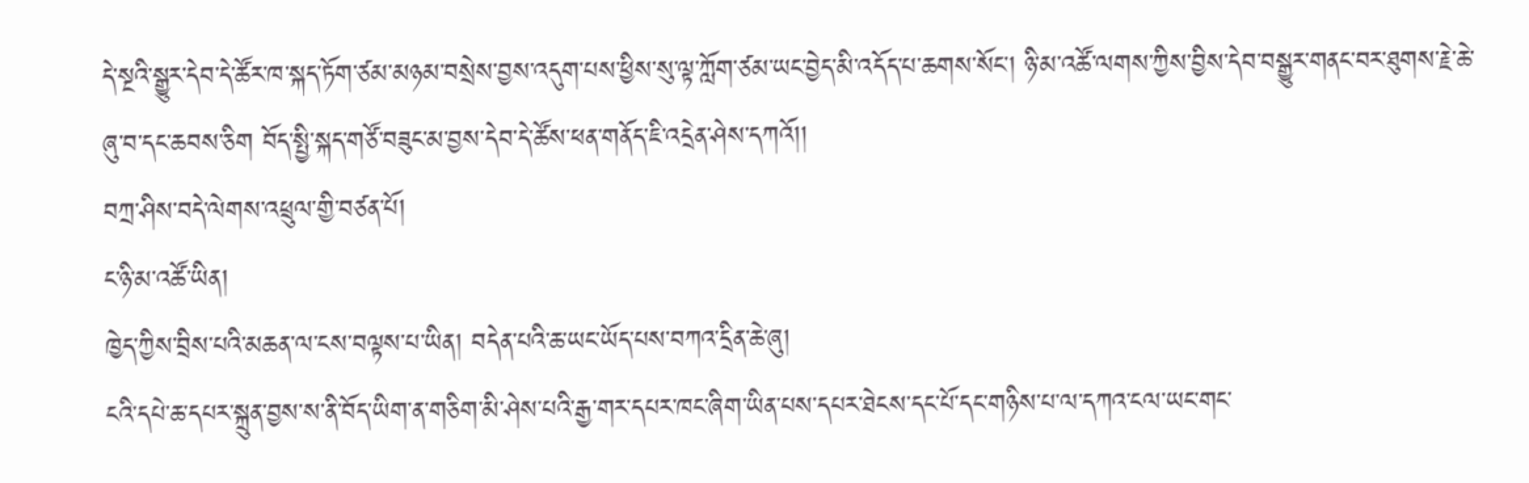དེ་སྔའི་སྒྱུར་དེབ་དེ་ཚོར་ཁ་སྐད་ཏོག་ཙམ་མཉམ་བསྲེས་བྱས་འདུག་པས་ཕྱིས་སུ་ལྟ་ཀློག་ཙམ་ཡང་བྱེད་མི་འདོད་པ་ཆགས་སོང་། ཉི་མ་འཚོ་ལགས་ཀྱིས་བྱིས་དེབ་བསྒྱུར་གནང་བར་ཐུགས་རྗེ་ཆེ་ཞུ་བ་དང་ཆབས་ཅིག བོད་སྤྱི་སྐད་གཙོ་བཟུང་མ་བྱས་དེབ་དེ་ཚོས་ཕན་གནོད་ཇི་འདྲེན་ཤེས་དཀའོ།།
བཀྲ་ཤིས་བདེ་ལེགས་འཕྲུལ་གྱི་བཙན་པོ།
ང་ཉི་མ་འཚོ་ཡིན།
ཁྱེད་ཀྱིས་བྲིས་པའི་མཆན་ལ་ངས་བལྟས་པ་ཡིན། བདེན་པའི་ཆ་ཡང་ཡོད་པས་བཀའ་དྲིན་ཆེ་ཞུ།
ངའི་དཔེ་ཆ་དཔར་སྐྲུན་བྱས་ས་ནི་བོད་ཡིག་ན་གཅིག་མི་ཤེས་པའི་རྒྱ་གར་དཔར་ཁང་ཞིག་ཡིན་པས་དཔར་ཐེངས་དང་པོ་དང་གཉིས་པ་ལ་དཀའ་ངལ་ཡང་གང་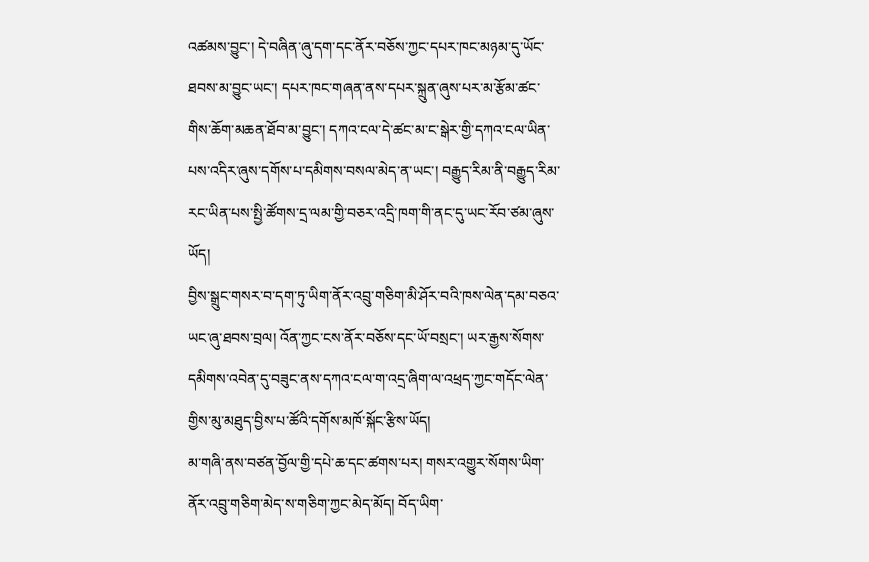འཚམས་བྱུང་། དེ་བཞིན་ཞུ་དག་དང་ནོར་བཅོས་ཀྱང་དཔར་ཁང་མཉམ་དུ་ཡོང་ཐབས་མ་བྱུང་ཡང་། དཔར་ཁང་གཞན་ནས་དཔར་སྐྲུན་ཞུས་པར་མ་རྩོམ་ཚང་གིས་ཆོག་མཆན་ཐོབ་མ་བྱུང་། དཀའ་ངལ་དེ་ཚང་མ་ང་སྒེར་གྱི་དཀའ་ངལ་ཡིན་པས་འདིར་ཞུས་དགོས་པ་དམིགས་བསལ་མེད་ན་ཡང་། བརྒྱུད་རིམ་ནི་བརྒྱུད་རིམ་རང་ཡིན་པས་སྤྱི་ཚོགས་དྲ་ལམ་གྱི་བཅར་འདྲི་ཁག་གི་ནང་དུ་ཡང་རོབ་ཙམ་ཞུས་ཡོད།
བྱིས་སྒྲུང་གསར་བ་དག་ཏུ་ཡིག་ནོར་འབྲུ་གཅིག་མི་ཤོར་བའི་ཁས་ལེན་དམ་བཅའ་ཡང་ཞུ་ཐབས་བྲལ། འོན་ཀྱང་ངས་ནོར་བཅོས་དང་ཡོ་བསྲང་། ཡར་རྒྱས་སོགས་དམིགས་འབེན་དུ་བཟུང་ནས་དཀའ་ངལ་ག་འདྲ་ཞིག་ལ་འཕྲད་ཀྱང་གདོང་ལེན་གྱིས་མུ་མཐུད་བྱིས་པ་ཚོའི་དགོས་མཁོ་སྐོང་རྩིས་ཡོད།
མ་གཞི་ནས་བཙན་བྱོལ་གྱི་དཔེ་ཆ་དང་ཚགས་པར། གསར་འགྱུར་སོགས་ཡིག་ནོར་འབྲུ་གཅིག་མེད་ས་གཅིག་ཀྱང་མེད་མོད། བོད་ཡིག་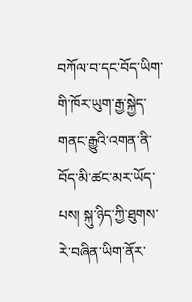བཀོལ་བ་དང་བོད་ཡིག་གི་ཁོར་ཡུག་རྒྱ་སྐྱེད་གནང་རྒྱུའི་འགན་ནི་བོད་མི་ཚང་མར་ཡོད་པས། སྐུ་ཉིད་ཀྱི་ཐུགས་རེ་བཞིན་ཡིག་ནོར་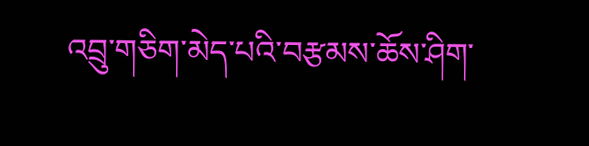འབྲུ་གཅིག་མེད་པའི་བརྩམས་ཆོས་ཤིག་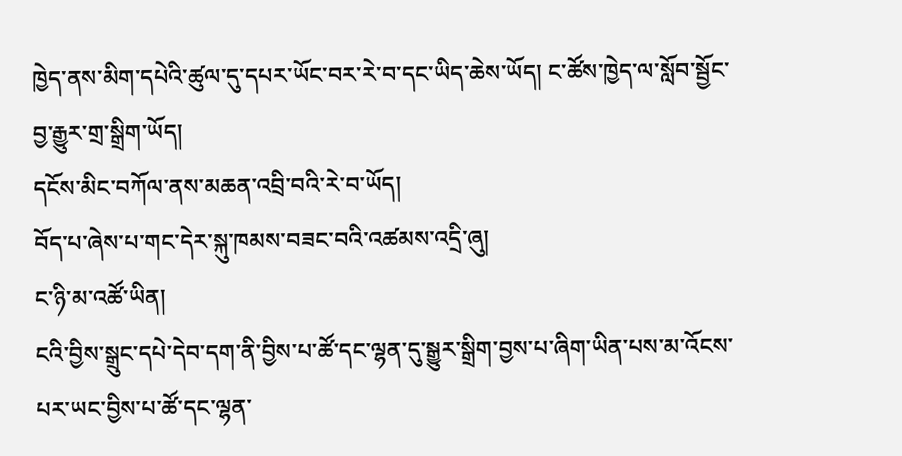ཁྱེད་ནས་མིག་དཔེའི་ཚུལ་དུ་དཔར་ཡོང་བར་རེ་བ་དང་ཡིད་ཆེས་ཡོད། ང་ཚོས་ཁྱེད་ལ་སློབ་སྦྱོང་བྱ་རྒྱུར་གྲ་སྒྲིག་ཡོད།
དངོས་མིང་བཀོལ་ནས་མཆན་འབྲི་བའི་རེ་བ་ཡོད།
བོད་པ་ཞེས་པ་གང་དེར་སྐུ་ཁམས་བཟང་བའི་འཚམས་འདྲི་ཞུ།
ང་ཉི་མ་འཚོ་ཡིན།
ངའི་བྱིས་སྒྲུང་དཔེ་དེབ་དག་ནི་བྱིས་པ་ཚོ་དང་ལྷན་དུ་སྒྱུར་སྒྲིག་བྱས་པ་ཞིག་ཡིན་པས་མ་འོངས་པར་ཡང་བྱིས་པ་ཚོ་དང་ལྷན་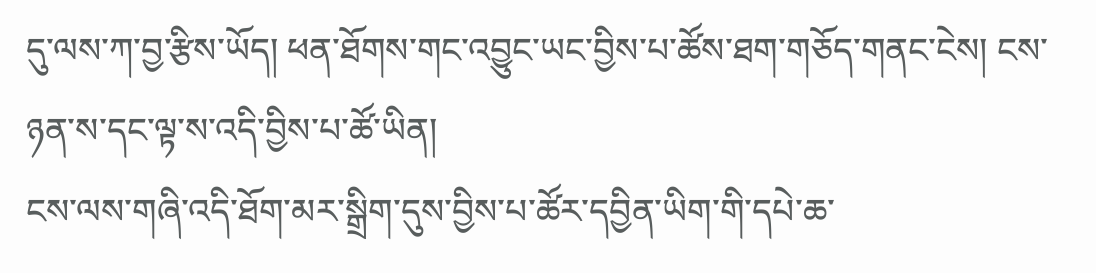དུ་ལས་ཀ་བྱ་རྩིས་ཡོད། ཕན་ཐོགས་གང་འབྱུང་ཡང་བྱིས་པ་ཚོས་ཐག་གཅོད་གནང་ངེས། ངས་ཉན་ས་དང་ལྟ་ས་འདི་བྱིས་པ་ཚོ་ཡིན།
ངས་ལས་གཞི་འདི་ཐོག་མར་སྒྲིག་དུས་བྱིས་པ་ཚོར་དབྱིན་ཡིག་གི་དཔེ་ཆ་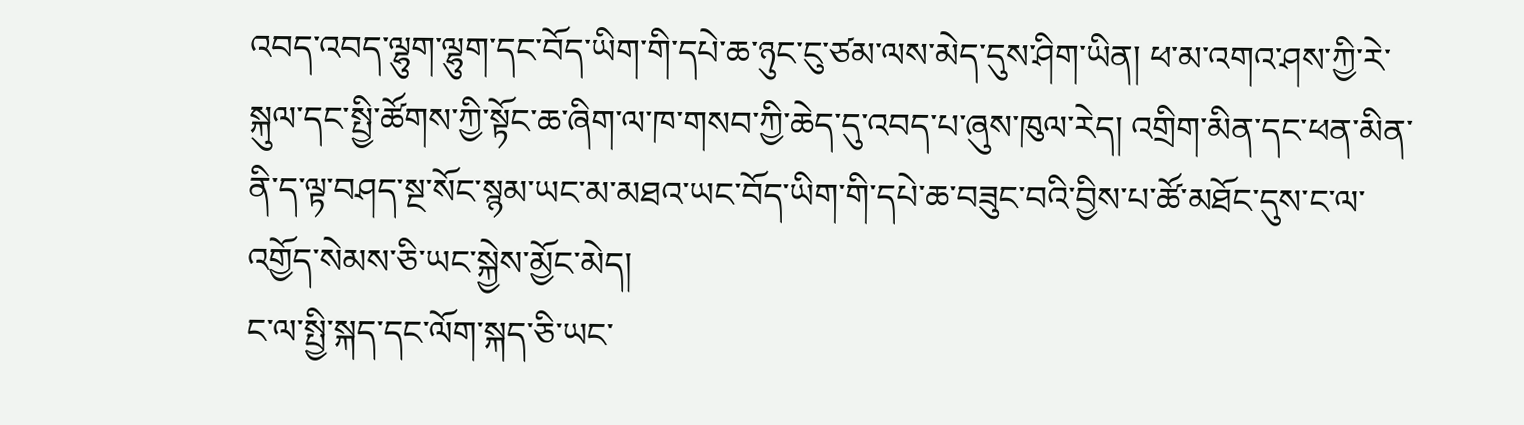འབད་འབད་ལྷུག་ལྷུག་དང་བོད་ཡིག་གི་དཔེ་ཆ་ཉུང་ངུ་ཙམ་ལས་མེད་དུས་ཤིག་ཡིན། ཕ་མ་འགའ་ཤས་ཀྱི་རེ་སྐུལ་དང་སྤྱི་ཚོགས་ཀྱི་སྟོང་ཆ་ཞིག་ལ་ཁ་གསབ་ཀྱི་ཆེད་དུ་འབད་པ་ཞུས་ཁུལ་རེད། འགྲིག་མིན་དང་ཕན་མིན་ནི་ད་ལྟ་བཤད་སྔ་སོང་སྙམ་ཡང་མ་མཐའ་ཡང་བོད་ཡིག་གི་དཔེ་ཆ་བཟུང་བའི་བྱིས་པ་ཚོ་མཐོང་དུས་ང་ལ་འགྱོད་སེམས་ཅི་ཡང་སྐྱེས་མྱོང་མེད།
ང་ལ་སྤྱི་སྐད་དང་ལོག་སྐད་ཅི་ཡང་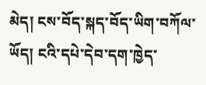མེད། ངས་བོད་སྐད་བོད་ཡིག་བཀོལ་ཡོད། ངའི་དཔེ་དེབ་དག་ཁྱེད་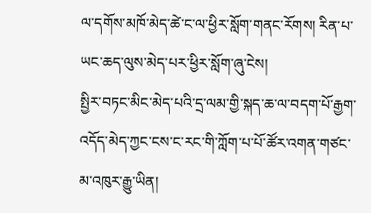ལ་དགོས་མཁོ་མེད་ཚེ་ང་ལ་ཕྱིར་སློག་གནང་རོགས། རིན་པ་ཡང་ཆད་ལུས་མེད་པར་ཕྱིར་སློག་ཞུ་ངེས།
སྤྱིར་བཏང་མིང་མེད་པའི་དྲ་ལམ་གྱི་སྐད་ཆ་ལ་བདག་པོ་རྒྱག་འདོད་མེད་ཀྱང་ངས་ང་རང་གི་ཀློག་པ་པོ་ཚོར་འགན་གཙང་མ་འཁུར་རྒྱུ་ཡིན།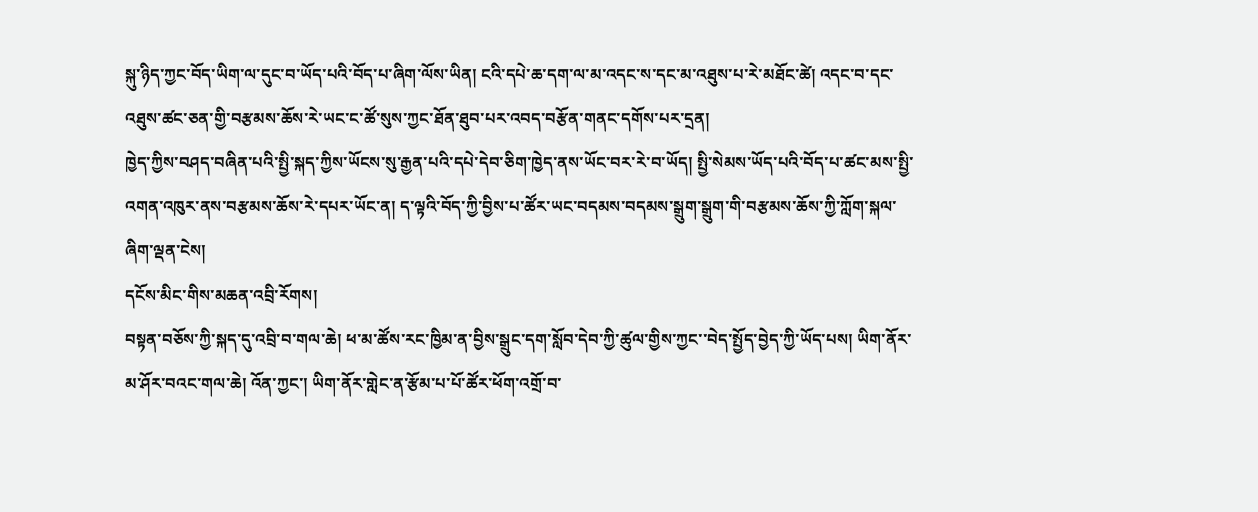སྐུ་ཉིད་ཀྱང་བོད་ཡིག་ལ་དུང་བ་ཡོད་པའི་བོད་པ་ཞིག་ལོས་ཡིན། ངའི་དཔེ་ཆ་དག་ལ་མ་འདང་ས་དང་མ་འཐུས་པ་རེ་མཐོང་ཚེ། འདང་བ་དང་འཐུས་ཚང་ཅན་གྱི་བརྩམས་ཆོས་རེ་ཡང་ང་ཚོ་སུས་ཀྱང་ཐོན་ཐུབ་པར་འབད་བརྩོན་གནང་དགོས་པར་དྲན།
ཁྱེད་ཀྱིས་བཤད་བཞིན་པའི་སྤྱི་སྐད་ཀྱིས་ཡོངས་སུ་རྒྱན་པའི་དཔེ་དེབ་ཅིག་ཁྱེད་ནས་ཡོང་བར་རེ་བ་ཡོད། སྤྱི་སེམས་ཡོད་པའི་བོད་པ་ཚང་མས་སྤྱི་འགན་འཁུར་ནས་བརྩམས་ཆོས་རེ་དཔར་ཡོང་ན། ད་ལྟའི་བོད་ཀྱི་བྱིས་པ་ཚོར་ཡང་བདམས་བདམས་སྒྲུག་སྒྲུག་གི་བརྩམས་ཆོས་ཀྱི་ཀློག་སྐལ་ཞིག་ལྡན་ངེས།
དངོས་མིང་གིས་མཆན་འབྲི་རོགས།
བསྟན་བཅོས་ཀྱི་སྐད་དུ་འབྲི་བ་གལ་ཆེ། ཕ་མ་ཚོས་རང་ཁྱིམ་ན་བྱིས་སྒྲུང་དག་སློབ་དེབ་ཀྱི་ཚུལ་གྱིས་ཀྱང་་བེད་སྤྱོད་བྱེད་ཀྱི་ཡོད་པས། ཡིག་ནོར་མ་ཤོར་བའང་གལ་ཆེ། འོན་ཀྱང་། ཡིག་ནོར་གླེང་ན་རྩོམ་པ་པོ་ཚོར་ཕོག་འགྲོ་བ་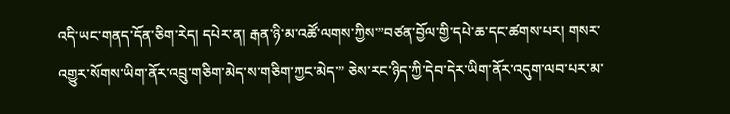འདི་ཡང་གནད་དོན་ཅིག་རེད། དཔེར་ན། རྒན་ཉི་མ་འཚོ་ལགས་ཀྱིས་”བཙན་བྱོལ་གྱི་དཔེ་ཆ་དང་ཚགས་པར། གསར་འགྱུར་སོགས་ཡིག་ནོར་འབྲུ་གཅིག་མེད་ས་གཅིག་ཀྱང་མེད་” ཅེས་རང་ཉིད་ཀྱི་དེབ་དེར་ཡིག་ནོར་འདུག་ལབ་པར་མ་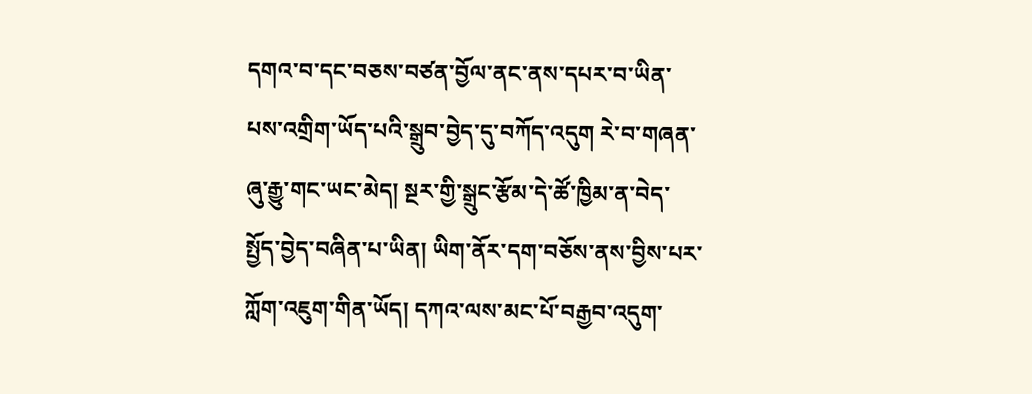དགའ་བ་དང་བཅས་བཙན་བྱོལ་ནང་ནས་དཔར་བ་ཡིན་པས་འགྲིག་ཡོད་པའི་སྒྲུབ་བྱེད་དུ་བཀོད་འདུག རེ་བ་གཞན་ཞུ་རྒྱུ་གང་ཡང་མེད། སྔར་གྱི་སྒྲུང་རྩོམ་དེ་ཚོ་ཁྱིམ་ན་བེད་སྤྱོད་བྱེད་བཞིན་པ་ཡིན། ཡིག་ནོར་དག་བཅོས་ནས་བྱིས་པར་ཀློག་འཇུག་གིན་ཡོད། དཀའ་ལས་མང་པོ་བརྒྱབ་འདུག་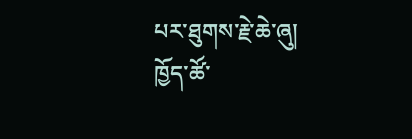པར་ཐུགས་རྗེ་ཆེ་ཞུ།
ཁྱོད་ཚོ་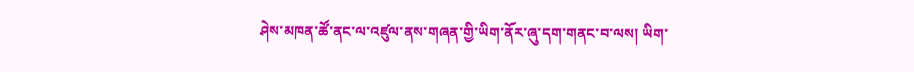ཤེས་མཁན་ཚོ་ནང་ལ་འཛུལ་ནས་གཞན་གྱི་ཡིག་ནོར་ཞུ་དག་གནང་བ་ལས། ཡིག་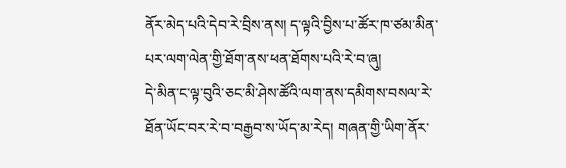ནོར་མེད་པའི་དེབ་རེ་བྲིས་ནས། ད་ལྟའི་བྱིས་པ་ཚོར་ཁ་ཙམ་མིན་པར་ལག་ལེན་གྱི་ཐོག་ནས་ཕན་ཐོགས་པའི་རེ་བ་ཞུ།
དེ་མིན་ང་ལྟ་བུའི་ཅང་མི་ཤེས་ཚོའི་ལག་ནས་དམིགས་བསལ་རེ་ཐོན་ཡོང་བར་རེ་བ་བརྒྱབ་ས་ཡོད་མ་རེད། གཞན་གྱི་ཡིག་ནོར་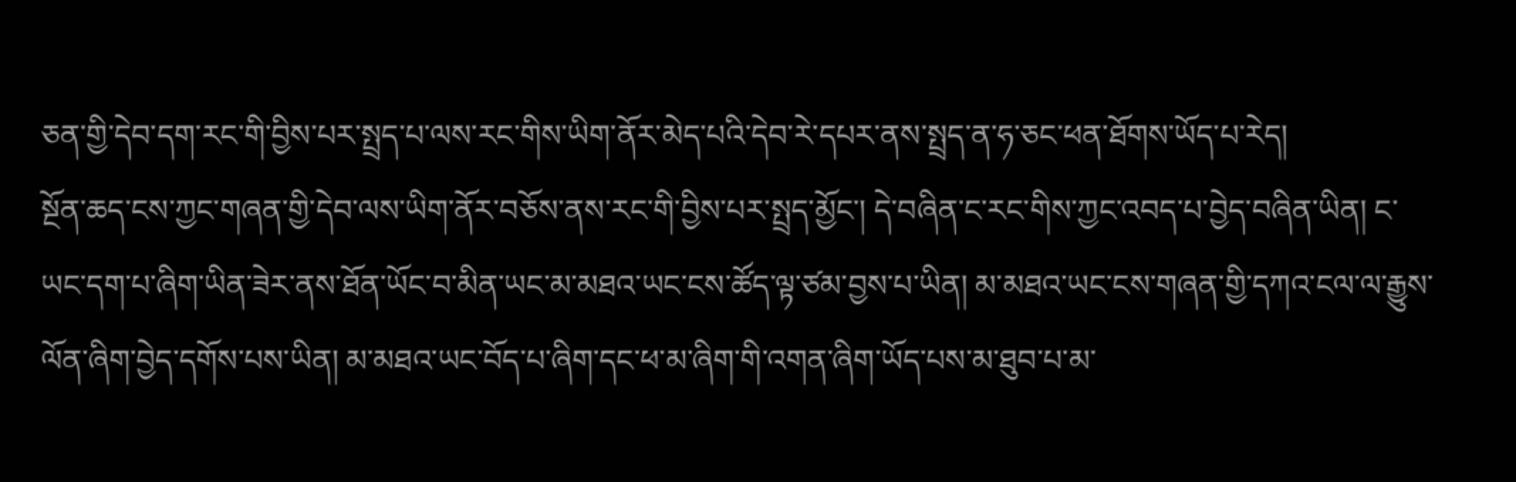ཅན་གྱི་དེབ་དག་རང་གི་བྱིས་པར་སྤྲད་པ་ལས་རང་གིས་ཡིག་ནོར་མེད་པའི་དེབ་རེ་དཔར་ནས་སྤྲད་ན་ཧ་ཅང་ཕན་ཐོགས་ཡོད་པ་རེད།
སྔོན་ཆད་ངས་ཀྱང་གཞན་གྱི་དེབ་ལས་ཡིག་ནོར་བཅོས་ནས་རང་གི་བྱིས་པར་སྤྲད་མྱོང་། དེ་བཞིན་ང་རང་གིས་ཀྱང་འབད་པ་བྱེད་བཞིན་ཡིན། ང་ཡང་དག་པ་ཞིག་ཡིན་ཟེར་ནས་ཐོན་ཡོང་བ་མིན་ཡང་མ་མཐའ་ཡང་ངས་ཚོད་ལྟ་ཙམ་བྱས་པ་ཡིན། མ་མཐའ་ཡང་ངས་གཞན་གྱི་དཀའ་ངལ་ལ་རྒྱུས་ལོན་ཞིག་བྱེད་དགོས་པས་ཡིན། མ་མཐའ་ཡང་བོད་པ་ཞིག་དང་ཕ་མ་ཞིག་གི་འགན་ཞིག་ཡོད་པས་མ་ཐུབ་པ་མ་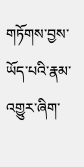གཏོགས་བྱས་ཡོད་པའི་རྣམ་འགྱུར་ཞིག་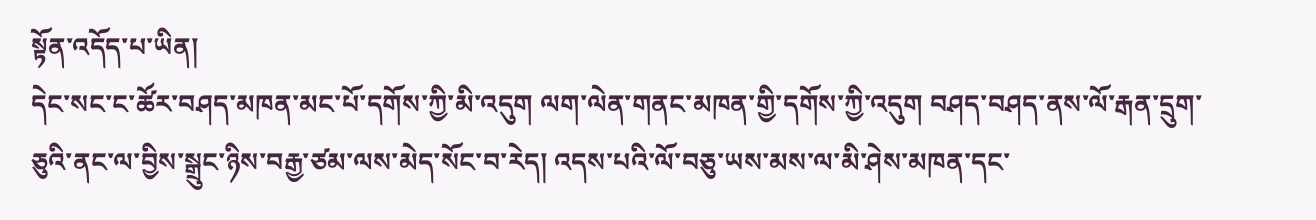སྟོན་འདོད་པ་ཡིན།
དེང་སང་ང་ཚོར་བཤད་མཁན་མང་པོ་དགོས་ཀྱི་མི་འདུག ལག་ལེན་གནང་མཁན་གྱི་དགོས་ཀྱི་འདུག བཤད་བཤད་ནས་ལོ་རྒན་དྲུག་ཅུའི་ནང་ལ་བྱིས་སྒྲུང་ཉིས་བརྒྱ་ཙམ་ལས་མེད་སོང་བ་རེད། འདས་པའི་ལོ་བཅུ་ཡས་མས་ལ་མི་ཤེས་མཁན་དང་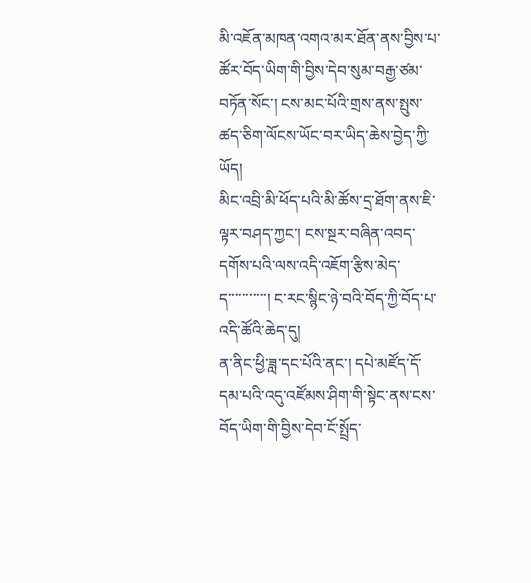མི་འཇོན་མཁན་འགའ་མར་ཐོན་ནས་བྱིས་པ་ཚོར་བོད་ཡིག་གི་བྱིས་དེབ་སུམ་བརྒྱ་ཙམ་བཏོན་སོང་། ངས་མང་པོའི་གྲས་ནས་སྤུས་ཚད་ཅིག་ལོངས་ཡོང་བར་ཡིད་ཆེས་བྱེད་ཀྱི་ཡོད།
མིང་འབྲི་མི་ཕོད་པའི་མི་ཚོས་དྲ་ཐོག་ནས་ཇི་ལྟར་བཤད་ཀྱང་། ངས་སྔར་བཞིན་འབད་དགོས་པའི་ལས་འདི་འཇོག་རྩིས་མེད་ད་་་་་་་་་་་། ང་རང་སྙིང་ཉེ་བའི་བོད་ཀྱི་བོད་པ་འདི་ཚོའི་ཆེད་དུ།
ན་ནིང་ཕྱི་ཟླ་དང་པོའི་ནང་། དཔེ་མཛོད་དོ་དམ་པའི་འདུ་འཛོམས་ཤིག་གི་སྟེང་ནས་ངས་བོད་ཡིག་གི་བྱིས་དེབ་ངོ་སྤྲོད་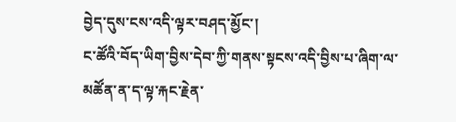བྱེད་དུས་ངས་འདི་ལྟར་བཤད་མྱོང་།
ང་ཚོའི་བོད་ཡིག་བྱིས་དེབ་ཀྱི་གནས་སྟངས་འདི་བྱིས་པ་ཞིག་ལ་མཚོན་ན་ད་ལྟ་རྐང་རྗེན་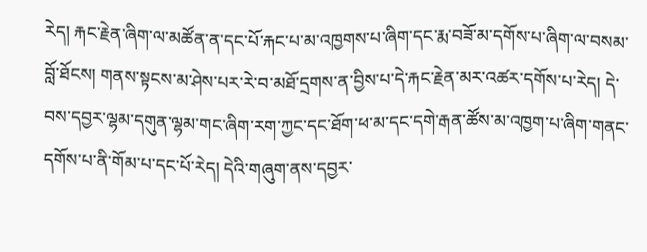རེད། རྐང་རྗེན་ཞིག་ལ་མཚོན་ན་དང་པོ་རྐང་པ་མ་འཁྱགས་པ་ཞིག་དང་རྨ་བཟོ་མ་དགོས་པ་ཞིག་ལ་བསམ་བློ་ཐོངས། གནས་སྟངས་མ་ཤེས་པར་རེ་བ་མཐོ་དྲགས་ན་བྱིས་པ་དེ་རྐང་རྗེན་མར་འཚར་དགོས་པ་རེད། དེ་བས་དབྱར་ལྷམ་དགུན་ལྷམ་གང་ཞིག་རག་ཀྱང་དང་ཐོག་ཕ་མ་དང་དགེ་རྒན་ཚོས་མ་འཁྱག་པ་ཞིག་གནང་དགོས་པ་ནི་གོམ་པ་དང་པོ་རེད། དེའི་གཞུག་ནས་དབྱར་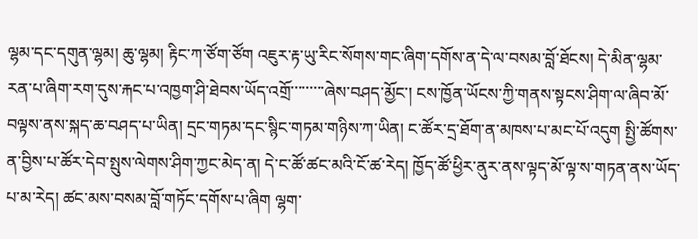ལྷམ་དང་དགུན་ལྷམ། ཆུ་ལྷམ། རྟིང་ཀ་ཙོག་ཙོག འཇུར་རྟ་ཡུ་རིང་སོགས་གང་ཞིག་དགོས་ན་དེ་ལ་བསམ་བློ་ཐོངས། དེ་མིན་ལྷམ་རན་པ་ཞིག་རག་དུས་རྐང་པ་འཁྱག་ཤི་ཐེབས་ཡོད་འགྲོ་་་་་་་་་ཞེས་བཤད་མྱོང་། ངས་ཁྱོན་ཡོངས་ཀྱི་གནས་སྟངས་ཤིག་ལ་ཞིབ་མོ་བལྟས་ནས་སྐད་ཆ་བཤད་པ་ཡིན། དྲང་གཏམ་དང་སྙིང་གཏམ་གཉིས་ཀ་ཡིན། ང་ཚོར་དྲ་ཐོག་ན་མཁས་པ་མང་པོ་འདུག སྤྱི་ཚོགས་ན་བྱིས་པ་ཚོར་དེབ་སྤུས་ལེགས་ཤིག་ཀྱང་མེད་ན། དེ་ང་ཚོ་ཚང་མའི་ངོ་ཚ་རེད། ཁྱོད་ཚོ་ཕྱིར་ནུར་ནས་ལྟད་མོ་ལྟ་ས་གཏན་ནས་ཡོད་པ་མ་རེད། ཚང་མས་བསམ་བློ་གཏོང་དགོས་པ་ཞིག ལྷག་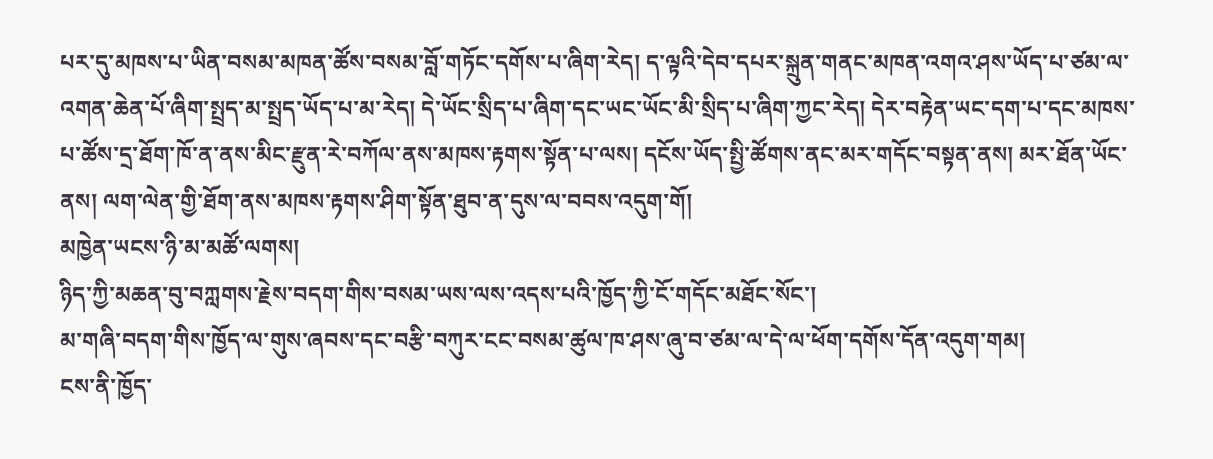པར་དུ་མཁས་པ་ཡིན་བསམ་མཁན་ཚོས་བསམ་བློ་གཏོང་དགོས་པ་ཞིག་རེད། ད་ལྟའི་དེབ་དཔར་སྐྲུན་གནང་མཁན་འགའ་ཤས་ཡོད་པ་ཙམ་ལ་འགན་ཆེན་པོ་ཞིག་སྤྲད་མ་སྤྲད་ཡོད་པ་མ་རེད། དེ་ཡོང་སྲིད་པ་ཞིག་དང་ཡང་ཡོང་མི་སྲིད་པ་ཞིག་ཀྱང་རེད། དེར་བརྟེན་ཡང་དག་པ་དང་མཁས་པ་ཚོས་དྲ་ཐོག་ཁོ་ན་ནས་མིང་རྫུན་རེ་བཀོལ་ནས་མཁས་རྟགས་སྟོན་པ་ལས། དངོས་ཡོད་སྤྱི་ཚོགས་ནང་མར་གདོང་བསྟན་ནས། མར་ཐོན་ཡོང་ནས། ལག་ལེན་གྱི་ཐོག་ནས་མཁས་རྟགས་ཤིག་སྟོན་ཐུབ་ན་དུས་ལ་བབས་འདུག་གོ།
མཁྱེན་ཡངས་ཉི་མ་མཚོ་ལགས།
ཉིད་ཀྱི་མཆན་བུ་བཀླགས་རྗེས་བདག་གིས་བསམ་ཡས་ལས་འདས་པའི་ཁྱོད་ཀྱི་ངོ་གདོང་མཐོང་སོང་།
མ་གཞི་བདག་གིས་ཁྱོད་ལ་གུས་ཞབས་དང་བརྩི་བཀུར་ངང་བསམ་ཚུལ་ཁ་ཤས་ཞུ་བ་ཙམ་ལ་དེ་ལ་ཕོག་དགོས་དོན་འདུག་གམ།
ངས་ནི་ཁྱོད་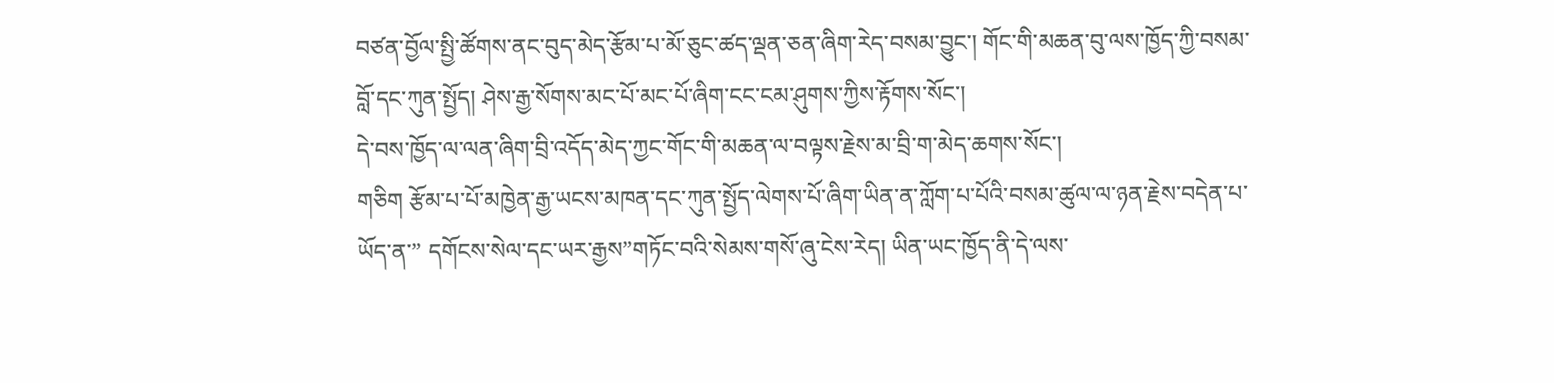བཙན་བྱོལ་སྤྱི་ཚོགས་ནང་བུད་མེད་རྩོམ་པ་མོ་ཅུང་ཚད་ལྡན་ཅན་ཞིག་རེད་བསམ་བྱུང་། གོང་གི་མཆན་བུ་ལས་ཁྱོད་ཀྱི་བསམ་བློ་དང་ཀུན་སྤྱོད། ཤེས་རྒྱ་སོགས་མང་པོ་མང་པོ་ཞིག་ངང་ངམ་ཤུགས་ཀྱིས་རྟོགས་སོང་།
དེ་བས་ཁྱོད་ལ་ལན་ཞིག་བྲི་འདོད་མེད་ཀྱང་གོང་གི་མཆན་ལ་བལྟས་རྗེས་མ་བྲི་ག་མེད་ཆགས་སོང་།
གཅིག རྩོམ་པ་པོ་མཁྱེན་རྒྱ་ཡངས་མཁན་དང་ཀུན་སྤྱོད་ལེགས་པོ་ཞིག་ཡིན་ན་ཀློག་པ་པོའི་བསམ་ཚུལ་ལ་ཉན་རྗེས་བདེན་པ་ཡོད་ན་” དགོངས་སེལ་དང་ཡར་རྒྱས”གཏོང་བའི་སེམས་གསོ་ཞུ་ངེས་རེད། ཡིན་ཡང་ཁྱོད་ནི་དེ་ལས་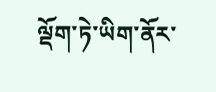ལྡོག་ཏེ་ཡིག་ནོར་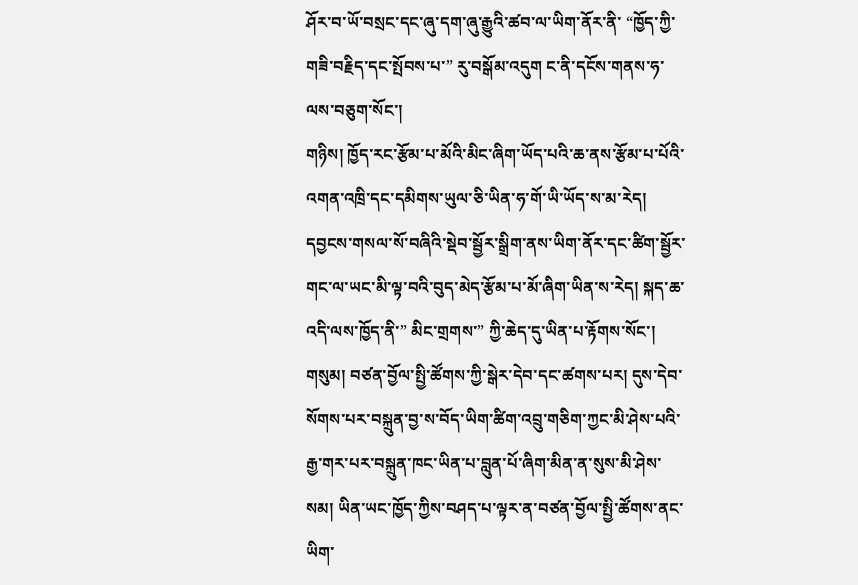ཤོར་བ་ཡོ་བསྲང་དང་ཞུ་དག་ཞུ་རྒྱུའི་ཚབ་ལ་ཡིག་ནོར་ནི་ “ཁྱོད་ཀྱི་གཟི་བརྗིད་དང་སྤོབས་པ་” རུ་བསྒོམ་འདུག ང་ནི་དངོས་གནས་ཧ་ལས་བཅུག་སོང་།
གཉིས། ཁྱོད་རང་རྩོམ་པ་མོའི་མིང་ཞིག་ཡོད་པའི་ཆ་ནས་རྩོམ་པ་པོའི་འགན་འཁྲི་དང་དམིགས་ཡུལ་ཅི་ཡིན་ཧ་གོ་ཡི་ཡོད་ས་མ་རེད། དབྱངས་གསལ་སོ་བཞིའི་སྡེབ་སྦྱོར་སྒྲིག་ནས་ཡིག་ནོར་དང་ཚིག་སྦྱོར་གང་ལ་ཡང་མི་ལྟ་བའི་བུད་མེད་རྩོམ་པ་མོ་ཞིག་ཡིན་ས་རེད། སྐད་ཆ་འདི་ལས་ཁྱོད་ནི་” མིང་གྲགས་” ཀྱི་ཆེད་དུ་ཡིན་པ་རྟོགས་སོང་།
གསུམ། བཙན་བྱོལ་སྤྱི་ཚོགས་ཀྱི་སྒེར་དེབ་དང་ཚགས་པར། དུས་དེབ་སོགས་པར་བསྐྲུན་བྱ་ས་བོད་ཡིག་ཚིག་འབྲུ་གཅིག་ཀྱང་མི་ཤེས་པའི་རྒྱ་གར་པར་བསྐྲུན་ཁང་ཡིན་པ་བླུན་པོ་ཞིག་མིན་ན་སུས་མི་ཤེས་སམ། ཡིན་ཡང་ཁྱོད་ཀྱིས་བཤད་པ་ལྟར་ན་བཙན་བྱོལ་སྤྱི་ཚོགས་ནང་ཡིག་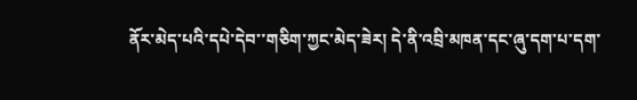ནོར་མེད་པའི་དཔེ་དེབ་་གཅིག་ཀྱང་མེད་ཟེར། དེ་ནི་འབྲི་མཁན་དང་ཞུ་དག་པ་དག་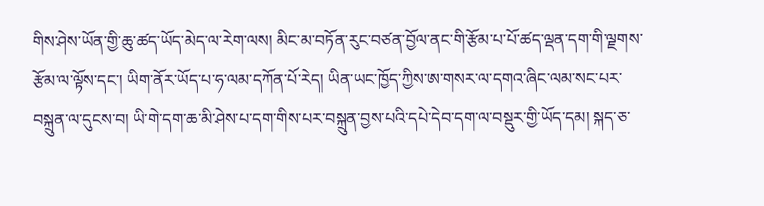གིས་ཤེས་ཡོན་གྱི་ཆུ་ཚད་ཡོད་མེད་ལ་རེག་ལས། མིང་མ་བཏོན་རུང་བཙན་བྱོལ་ནང་གི་རྩོམ་པ་པོ་ཚད་ལྡན་དག་གི་ལྗགས་རྩོམ་ལ་ལྟོས་དང་། ཡིག་ནོར་ཡོད་པ་ཧ་ལམ་དཀོན་པོ་རེད། ཡིན་ཡང་ཁྱོད་ཀྱིས་ཨ་གསར་ལ་དགའ་ཞིང་ལམ་སང་པར་བསྐྲུན་ལ་དུངས་བ། ཡི་གེ་དག་ཆ་མི་ཤེས་པ་དག་གིས་པར་བསྐྲུན་བྱས་པའི་དཔེ་དེབ་དག་ལ་བསྡུར་གྱི་ཡོད་དམ། སྐད་ཅ་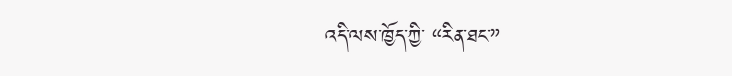འདི་ལས་ཁྱོད་ཀྱི་ “རིན་ཐང་”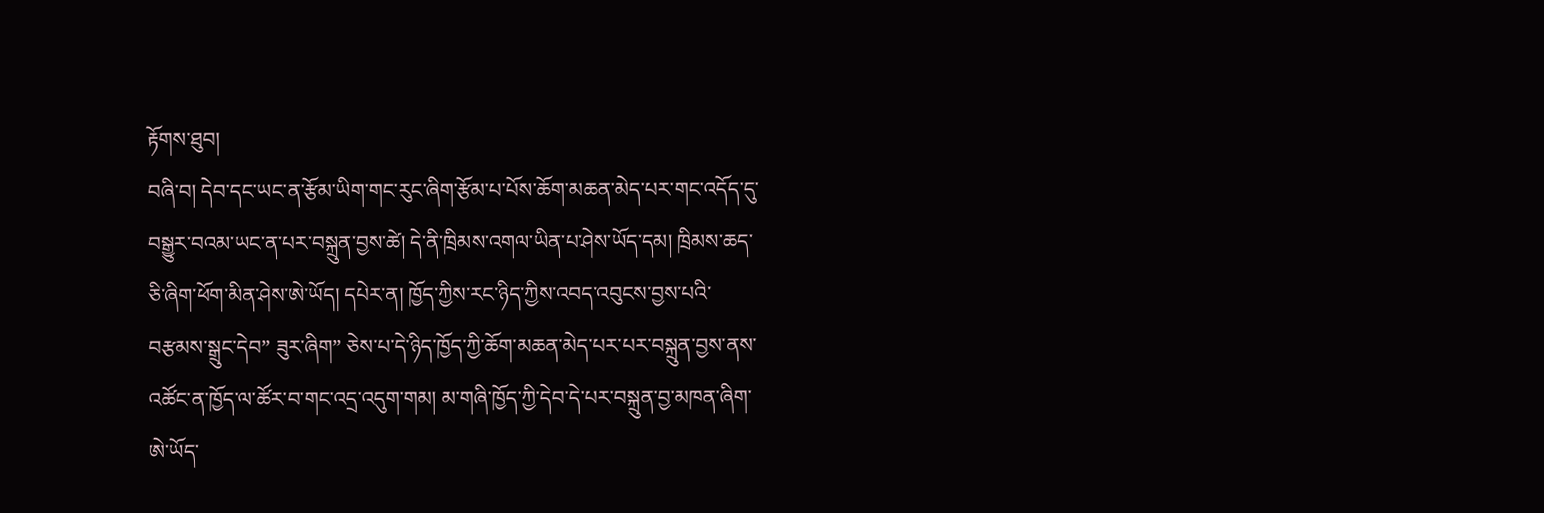རྟོགས་ཐུབ།
བཞི་བ། དེབ་དང་ཡང་ན་རྩོམ་ཡིག་གང་རུང་ཞིག་རྩོམ་པ་པོས་ཆོག་མཆན་མེད་པར་གང་འདོད་དུ་བསྒྱུར་བའམ་ཡང་ན་པར་བསྐྲུན་བྱས་ཚེ། དེ་ནི་ཁྲིམས་འགལ་ཡིན་པ་ཤེས་ཡོད་དམ། ཁྲིམས་ཆད་ཅི་ཞིག་ཕོག་མིན་ཤེས་ཨེ་ཡོད། དཔེར་ན། ཁྱོད་ཀྱིས་རང་ཉིད་ཀྱིས་འབད་འབུངས་བྱས་པའི་བརྩམས་སྒྲུང་དེབ” ཟུར་ཞིག” ཅེས་པ་དེ་ཉིད་ཁྱོད་ཀྱི་ཆོག་མཆན་མེད་པར་པར་བསྐྲུན་བྱས་ནས་འཚོང་ན་ཁྱོད་ལ་ཚོར་བ་གང་འདྲ་འདུག་གམ། མ་གཞི་ཁྱོད་ཀྱི་དེབ་དེ་པར་བསྐྲུན་བྱ་མཁན་ཞིག་ཨེ་ཡོད་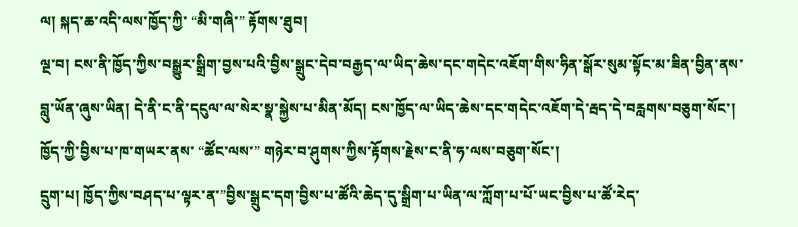ལ། སྐད་ཆ་འདི་ལས་ཁྱོད་ཀྱི་ “མི་གཞི་” རྟོགས་ཐུབ།
ལྔ་བ། ངས་ནི་ཁྱོད་ཀྱིས་བསྒྱུར་སྒྲིག་བྱས་པའི་བྱིས་སྒྲུང་དེབ་བརྒྱད་ལ་ཡིད་ཆེས་དང་གདེང་འཇོག་གིས་ཧིན་སྒོར་སུམ་སྟོང་མ་ཟིན་བྱིན་ནས་བླུ་ཡོན་ཞུས་ཡིན། དེ་ནི་ང་ནི་དངུལ་ལ་སེར་སྣ་སྐྱེས་པ་མིན་མོད། ངས་ཁྱོད་ལ་ཡིད་ཆེས་དང་གདེང་འཇོག་དེ་རྦད་དེ་བརླགས་བཅུག་སོང་། ཁྱོད་ཀྱི་བྱིས་པ་ཁ་གཡར་ནས་ “ཚོང་ལས་” གཉེར་བ་ཤུགས་ཀྱིས་རྟོགས་རྗེས་ང་ནི་ཧ་ལས་བཅུག་སོང་།
དྲུག་པ། ཁྱོད་ཀྱིས་བཤད་པ་ལྟར་ན་”བྱིས་སྒྲུང་དག་བྱིས་པ་ཚོའི་ཆེད་དུ་སྒྲིག་པ་ཡིན་ལ་ཀློག་པ་པོ་ཡང་བྱིས་པ་ཚོ་རེད་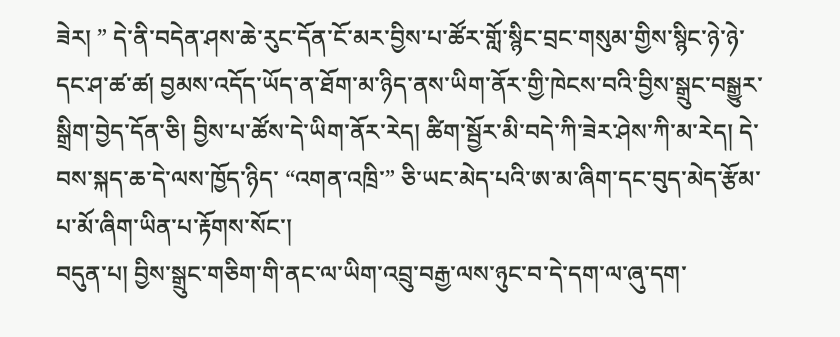ཟེར། ” དེ་ནི་བདེན་ཤས་ཆེ་རུང་དོན་ངོ་མར་བྱིས་པ་ཚོར་གློ་སྙིང་བྲང་གསུམ་གྱིས་སྙིང་ཉེ་ཉེ་དང་ཤ་ཚ་ཚ། བྱམས་འདོད་ཡོད་ན་ཐོག་མ་ཉིད་ནས་ཡིག་ནོར་གྱི་ཁེངས་བའི་བྱིས་སྒྲུང་བསྒྱུར་སྒྲིག་བྱེད་དོན་ཅི། བྱིས་པ་ཚོས་དེ་ཡིག་ནོར་རེད། ཚིག་སྦྱོར་མི་བདེ་ཀི་ཟེར་ཤེས་ཀི་མ་རེད། དེ་བས་སྐད་ཆ་དེ་ལས་ཁྱོད་ཉིད་ “འགན་འཁྲི་” ཅི་ཡང་མེད་པའི་ཨ་མ་ཞིག་དང་བུད་མེད་རྩོམ་པ་མོ་ཞིག་ཡིན་པ་རྟོགས་སོང་།
བདུན་པ། བྱིས་སྒྲུང་གཅིག་གི་ནང་ལ་ཡིག་འབྲུ་བརྒྱ་ལས་ཉུང་བ་དེ་དག་ལ་ཞུ་དག་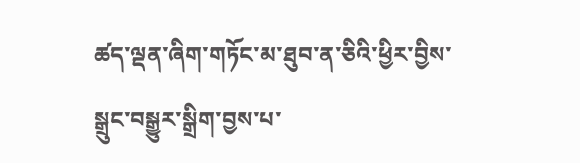ཚད་ལྡན་ཞིག་གཏོང་མ་ཐུབ་ན་ཅིའི་ཕྱིར་བྱིས་སྒྲུང་བསྒྱུར་སྒྲིག་བྱས་པ་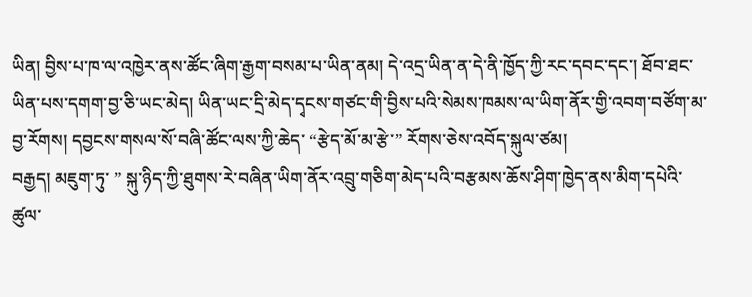ཡིན། བྱིས་པ་ཁ་ལ་འཁྱེར་ནས་ཚོང་ཞིག་རྒྱག་བསམ་པ་ཡིན་ནམ། དེ་འདྲ་ཡིན་ན་དེ་ནི་ཁྱོད་ཀྱི་རང་དབང་དང་། ཐོབ་ཐང་ཡིན་པས་དགག་བྱ་ཅི་ཡང་མེད། ཡིན་ཡང་དྲི་མེད་དྭངས་གཙང་གི་བྱིས་པའི་སེམས་ཁམས་ལ་ཡིག་ནོར་གྱི་འབག་བཙོག་མ་བྱ་རོགས། དབྱངས་གསལ་སོ་བཞི་ཚོང་ལས་ཀྱི་ཆེད་ “རྩེད་མོ་མ་རྩེ་” རོགས་ཅེས་འབོད་སྐུལ་ཙམ།
བརྒྱད། མཇུག་ཏུ་ ” སྐུ་ཉིད་ཀྱི་ཐུགས་རེ་བཞིན་ཡིག་ནོར་འབྲུ་གཅིག་མེད་པའི་བརྩམས་ཆོས་ཤིག་ཁྱེད་ནས་མིག་དཔེའི་ཚུལ་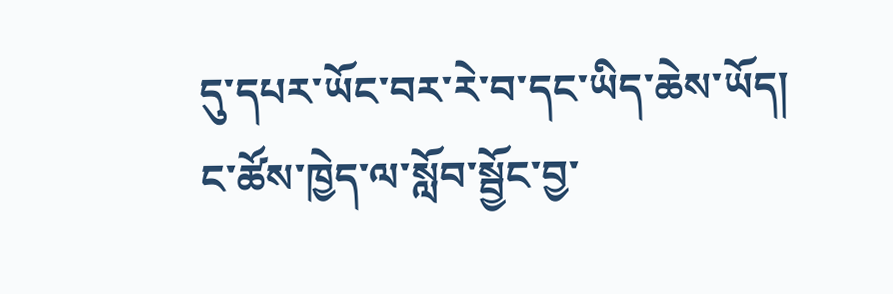དུ་དཔར་ཡོང་བར་རེ་བ་དང་ཡིད་ཆེས་ཡོད། ང་ཚོས་ཁྱེད་ལ་སློབ་སྦྱོང་བྱ་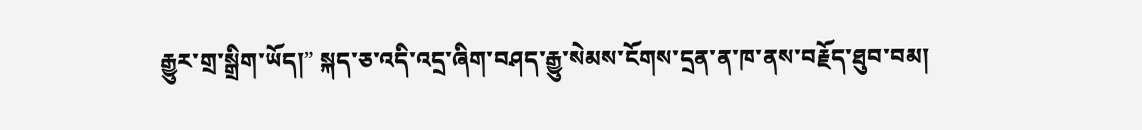རྒྱུར་གྲ་སྒྲིག་ཡོད།” སྐད་ཅ་འདི་འདྲ་ཞིག་བཤད་རྒྱུ་སེམས་ངོགས་དྲན་ན་ཁ་ནས་བརྗོད་ཐུབ་བམ།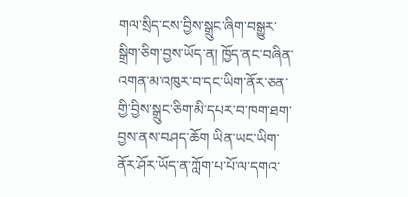གལ་སྲིད་ངས་བྱིས་སྒྲུང་ཞིག་བསྒྱུར་སྒྲིག་ཅིག་བྱས་ཡོད་ན། ཁྱོད་ནང་བཞིན་འགན་མ་འཁུར་བ་དང་ཡིག་ནོར་ཅན་གྱི་བྱིས་སྒྲུང་ཅིག་མི་དཔར་བ་ཁག་ཐག་བྱས་ནས་བཤད་ཆོག ཡིན་ཡང་ཡིག་ནོར་ཤོར་ཡོད་ན་ཀློག་པ་པོ་ལ་དགའ་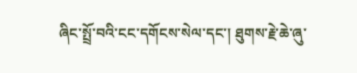ཞིང་སྤྲོ་བའི་ངང་དགོངས་སེལ་དང་། ཐུགས་རྗེ་ཆེ་ཞུ་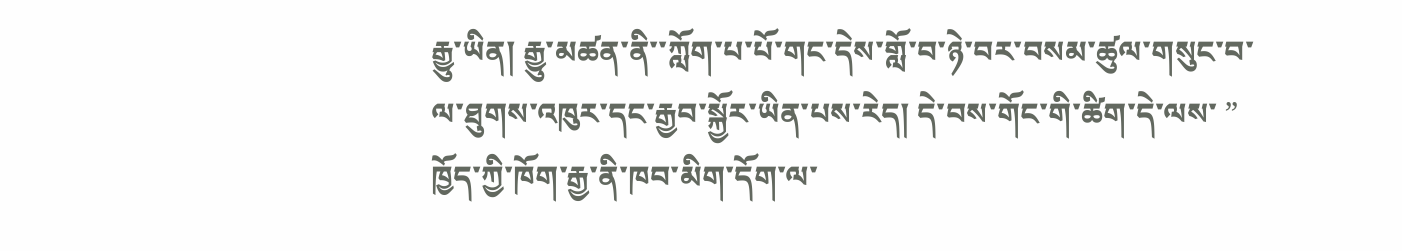རྒྱུ་ཡིན། རྒྱུ་མཚན་ནི་་ཀློག་པ་པོ་གང་དེས་གློ་བ་ཉེ་བར་བསམ་ཚུལ་གསུང་བ་ལ་ཐུགས་འཁུར་དང་རྒྱབ་སྐྱོར་ཡིན་པས་རེད། དེ་བས་གོང་གི་ཚིག་དེ་ལས་ ” ཁྱོད་ཀྱི་ཁོག་རྒྱ་ནི་ཁབ་མིག་དོག་ལ་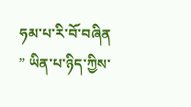ཧམ་པ་རི་བོ་བཞིན ” ཡིན་པ་ཉིད་ཀྱིས་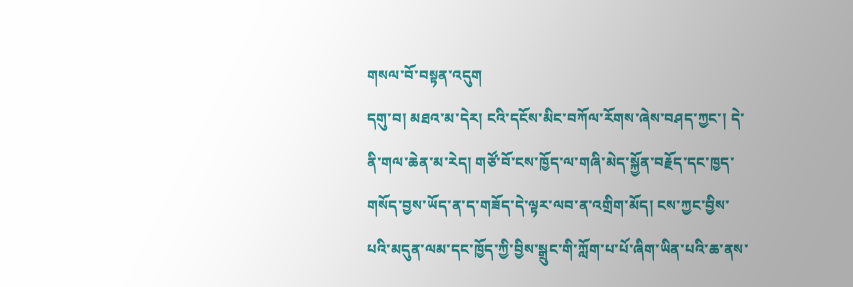གསལ་བོ་བསྟན་འདུག
དགུ་བ། མཐའ་མ་དེར། ངའི་དངོས་མིང་བཀོལ་རོགས་ཞེས་བཤད་ཀྱང་། དེ་ནི་གལ་ཆེན་མ་རེད། གཙོ་བོ་ངས་ཁྱོད་ལ་གཞི་མེད་སྐྱོན་བརྗོད་དང་ཁྱད་གསོད་བྱས་ཡོད་ན་ད་གཟོད་དེ་ལྟར་ལབ་ན་འགྲིག་མོད། ངས་ཀྱང་བྱིས་པའི་མདུན་ལམ་དང་ཁྱོད་ཀྱི་བྱིས་སྒྲུང་གི་ཀློག་པ་པོ་ཞིག་ཡིན་པའི་ཆ་ནས་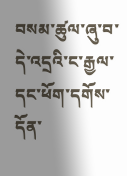བསམ་ཚུལ་ཞུ་བ་དེ་འདྲའི་ང་རྒྱལ་དང་ཕོག་དགོས་དོན་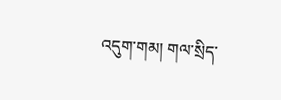འདུག་གམ། གལ་སྲིད་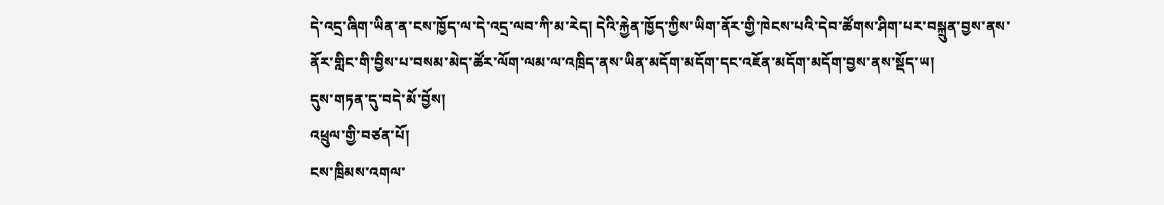དེ་འདྲ་ཞིག་ཡིན་ན་ངས་ཁྱོད་ལ་དེ་འདྲ་ལབ་ཀི་མ་རེད། དེའི་རྐྱེན་ཁྱོད་ཀྱིས་ཡིག་ནོར་གྱི་ཁེངས་པའི་དེབ་ཚོགས་ཤིག་པར་བསྐྲུན་བྱས་ནས་ནོར་གླིང་གི་བྱིས་པ་བསམ་མེད་ཚོར་ལོག་ལམ་ལ་འཁྲིད་ནས་ཡིན་མདོག་མདོག་དང་འཇོན་མདོག་མདོག་བྱས་ནས་སྡོད་ཡ།
དུས་གཏན་དུ་བདེ་མོ་བྱོས།
འཕྲུལ་གྱི་བཙན་པོ།
ངས་ཁྲིམས་འགལ་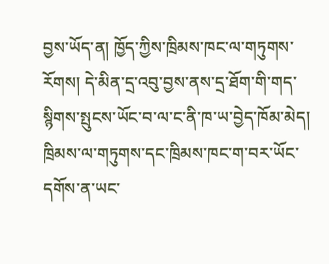བྱས་ཡོད་ན། ཁྱོད་ཀྱིས་ཁྲིམས་ཁང་ལ་གཏུགས་རོགས། དེ་མིན་དྲ་འབུ་བྱས་ནས་དྲ་ཐོག་གི་གད་སྙིགས་སྤུངས་ཡོང་བ་ལ་ང་ནི་ཁ་ཡ་བྱེད་ཁོམ་མེད།
ཁྲིམས་ལ་གཏུགས་དང་ཁྲིམས་ཁང་ག་བར་ཡོང་དགོས་ན་ཡང་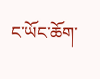ང་ཡོང་ཆོག་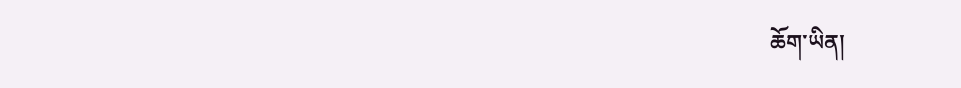ཆོག་ཡིན།